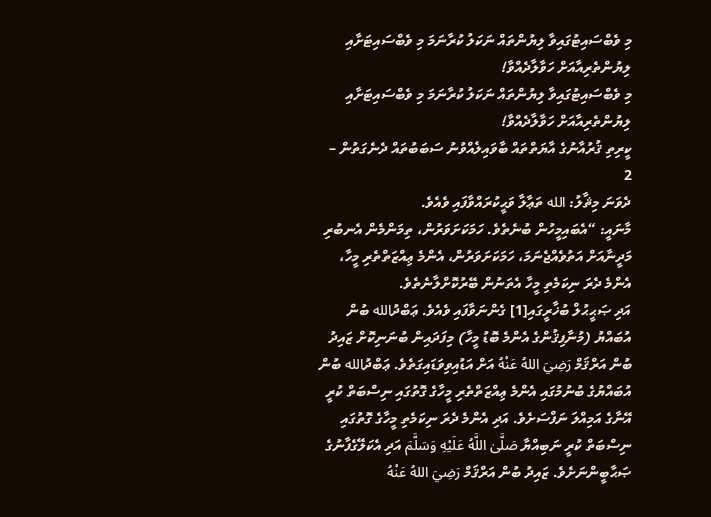މި ވެބްސައިޓުގައިވާ ލިޔުންތައް ނަކަލު ކުރާނަމަ މި ވެބްސައިޓަށާއި ލިޔުންތެރިއާއަށް ހަވާލާދެއްވާ!
މި ވެބްސައިޓުގައިވާ ލިޔުންތައް ނަކަލު ކުރާނަމަ މި ވެބްސައިޓަށާއި ލިޔުންތެރިއާއަށް ހަވާލާދެއްވާ!
ކީރިތި ޤުރުއާނުގެ އާޔަތްތައް ބާވައިލެއްވުނު ސަބަބުތައް ދެނެގަތުން – 2
ދެވަނަ މިޘާލު: الله ތަޢާލާ ވަޙީކުރައްވާފައި ވެއެވެ.
މާނައީ: “އެބައިމީހުން ބުނެތެވެ. ހަމަކަށަވަރުން، ތިމަންމެން އެނބުރި މަދީނާއަށް އަތުވެއްޖެނަމަ، ހަމަކަށަވަރުން، އެންމެ ޢިއްޒަތްތެރި މީހާ، އެންމެ ދެރަ ނިކަމެތި މީހާ އެތަނުން ބޭރުކޮށްލާނެތެވެ.
އަދި ޞަޙީޙުލް ބުޚާރީގައި[1] ގެންނަވާފައި ވެއެވެ. ޢަބްދުالله ބުން އުބައްޔު (މުނާފިޤުންގެ އެންމެ ބޮޑު މީހާ) މިފަދައިން ބުނަނިކޮށް ޒައިދު ބުން އަރްޤަމް رَضِيَ اللهُ عَنْهُ އަށް އަޑުއިވިވަޑައިގަތެވެ. ޢަބްދުالله ބުން އުބައްޔުގެ ބުނުމުގައި އެންމެ ޢިއްޒަތްތެރި މީހާގެ ގޮތުގައި ނިސްބަތް ކުރީ އޭނާގެ އަމިއްލަ ނަފްސަށެވެ. އަދި އެންމެ ދެރަ ނިކަމެތި މީހާގެ ގޮތުގައި ނިސްބަތް ކުރީ ނަބިއްޔާ صَلَّىٰ اللَّهُ عَلَيْهِ وَسَلَّمَ އަދި އެކަލޭގެފާނުގެ ޞަޙާބީންނަށެވެ. ޒައިދު ބުން އަރްޤަމް رَضِيَ اللهُ عَنْهُ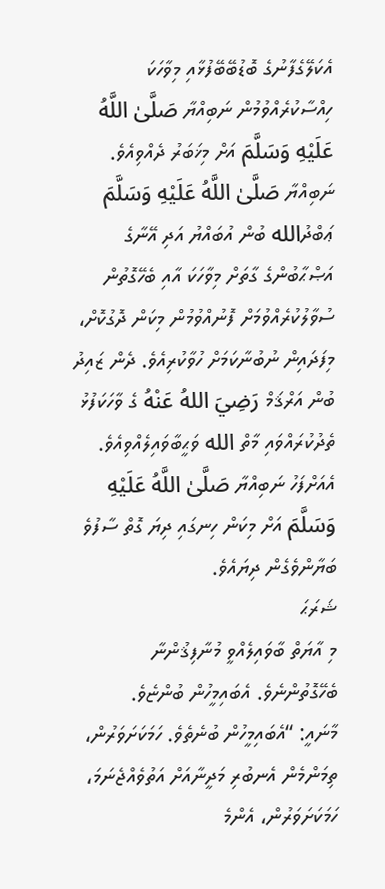އެކަލޭގެފާނުގެ ބޮޑުބޭބޭފުޅާއި މިވާހަކަ ހިއްސާކުރެއްވުމުން ނަބިއްޔާ صَلَّىٰ اللَّهُ عَلَيْهِ وَسَلَّمَ އަށް މިޚަބަރު ދެއްވިއެވެ. ނަބިއްޔާ صَلَّىٰ اللَّهُ عَلَيْهِ وَسَلَّمَ ޢަބްދުالله ބުން އުބައްޔު އަދި އޭނާގެ އަޞްޙާބުންގެ ގާތަށް މިވާހަކަ އާއި ބެހޭގޮތުން ސުވާލުކުރެއްވުމަށް ފޮނުއްވުމުން މިކަން ދޮގުކޮށް، މިފަދައިން ނުބުނާކަމަށް ހުވާކުރިއެވެ. ދެން ޒައިދު ބުން އަރްޤަމް رَضِيَ اللهُ عَنْهُ ގެ ވާހަކަފުޅު ތެދުކުރައްވައި މާތް الله ވަޙީބާވައިލެއްވިއެވެ. އެއަށްފަހު ނަބިއްޔާ صَلَّىٰ اللَّهُ عَلَيْهِ وَسَلَّمَ އަށް މިކަން ހިނގައި ދިޔަ ގޮތް ސާފުވެ ބަޔާންވެގެން ދިޔައެވެ.
ޝަރަޙަ
މި އާޔަތް ބާވައިލެއްވީ މުނާފިޤުންނާ ބެހޭގޮތުންނެވެ. އެބައިމީހުން ބުންޏެވެ.
މާނައީ: “އެބައިމީހުން ބުނެތެވެ. ހަމަކަށަވަރުން، ތިމަންމެން އެނބުރި މަދީނާއަށް އަތުވެއްޖެނަމަ، ހަމަކަށަވަރުން، އެންމެ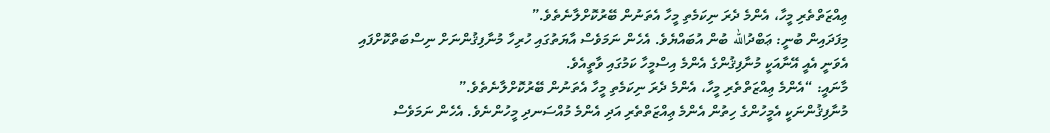ޢިއްޒަތްތެރި މީހާ، އެންމެ ދެރަ ނިކަމެތި މީހާ އެތަނުން ބޭރުކޮށްލާނެތެވެ.”
މިފަދައިން ބުނީ: ޢަބްދުالله ބުން އުބައްޔެވެ. އެހެން ނަމަވެސް އާޔަތުގައި ހުރިހާ މުނާފިޤުންނަށް ނިސްބަތްކޮށްފައި އެވަނީ އެއީ އޭނާއަކީ މުނާފިޤުންގެ އެންމެ އިސްމީހާ ކަމުގައި ވާތީއެވެ.
މާނައީ: “އެންމެ ޢިއްޒަތްތެރި މީހާ، އެންމެ ދެރަ ނިކަމެތި މީހާ އެތަނުން ބޭރުކޮށްލާނެތެވެ.”
މުނާފިޤުންނަކީ އެމީހުންގެ ހިތުން އެންމެ ޢިއްޒަތްތެރި އަދި އެންމެ މުއްސަނދި މީހުންނެވެ. އެހެން ނަމަވެސް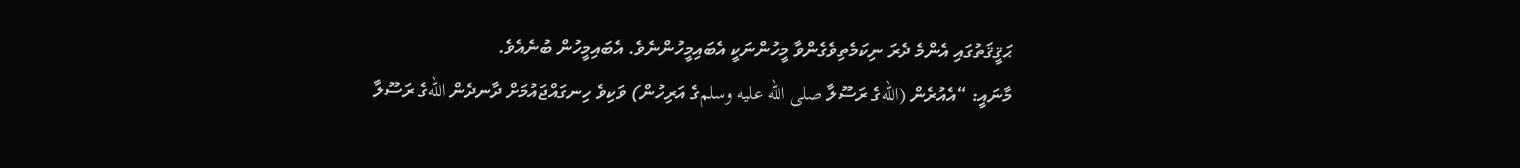ޙަޤީޤަތުގައި އެންމެ ދެރަ ނިކަމެތިވެގެންވާ މީހުންނަކީ އެބައިމީހުންނެވެ. އެބައިމީހުން ބުނެއެވެ.
މާނައީ: “އެއުރެން (اللهގެ ރަސޫލާ صلى الله عليه وسلمގެ އަރިހުން) ވަކިވެ ހިނގައްޖައުމަށް ދާނދެން اللهގެ ރަސޫލާ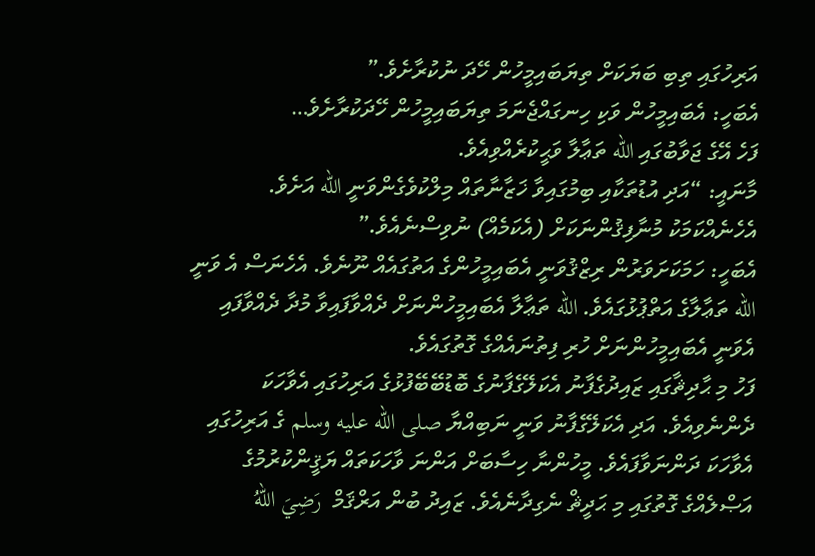އަރިހުގައި ތިބި ބަޔަކަށް ތިޔަބައިމީހުން ހޭދަ ނުކުރާށެވެ.”
އެބަހީ: އެބައިމީހުން ވަކި ހިނގައްޖެނަމަ ތިޔަބައިމީހުން ހޭދަކުރާށެވެ…
ފަހެ އޭގެ ޖަވާބުގައި الله ތަޢާލާ ވަޙީކުރެއްވިއެވެ.
މާނައީ: “އަދި އުޑުތަކާއި ބިމުގައިވާ ޚަޒާނާތައް މިލްކުވެގެންވަނީ الله އަށެވެ. އެހެނެއްކަމަކު މުނާފިޤުންނަކަށް (އެކަމެއް) ނުވިސްނެއެވެ.”
އެބަހީ: ހަމަކަށަވަރުން ރިޒްޤުވަނީ އެބައިމީހުންގެ އަތުގައެއް ނޫނެވެ. އެހެނަސް އެ ވަނީ الله ތަޢާލާގެ އަތްޕުޅުގައެވެ. الله ތަޢާލާ އެބައިމީހުންނަށް ދެއްވާފައިވާ މުދާ ދެއްވާފައި އެވަނީ އެބައިމީހުންނަށް ހުރި ފިތުނައެއްގެ ގޮތުގައެވެ.
ފަހު މި ޙާދިޘާގައި ޒައިދުގެފާނު އެކަލޭގެފާނުގެ ބޮޑުބޭބޭފުޅުގެ އަރިހުގައި އެވާހަކަ ދެންނެވިއެވެ. އަދި އެކަލޭގެފާނު ވަނީ ނަބިއްޔާ صلى الله عليه وسلم ގެ އަރިހުގައި އެވާހަކަ ދަންނަވާފައެވެ. މީހުންނާ ހިސާބަށް އަންނަ ވާހަކަތައް ޔަޤީންކުރުމުގެ އަޞްލެއްގެ ގޮތުގައި މި ޙަދީޘް ނެގިދާނެއެވެ. ޒައިދު ބުން އަރްޤަމް  رَضِيَ اللهُ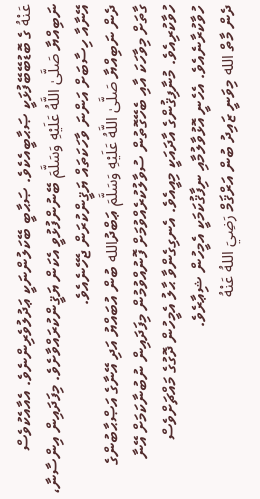عَنْهُ ގެ ބޮޑުބޭބޭފުޅަކީ ޞަޙާބީއެކެވެ. ޞަޙާބީ ބޭކަލުންނަކީ ޢަދުލުވެރިންނެވެ. އެއާއެކުވެސް ނަބިއްޔާ صَلَّىٰ اللَّهُ عَلَيْهِ وَسَلَّمَ ބޭނުންފުޅުވީ އެކަން ޔަޤީންކުރައްވާށެވެ. މިފަދައިން އިންސާނާ، އޭނާއާ ހިސާބަށް އަންނަ ވާހަކަތައް ޔަޤީންކުރަން ޖެހޭނެއެވެ.
ދެން ނަބިއްޔާ صَلَّىٰ اللَّهُ عَلَيْهِ وَسَلَّمَ ޢަބްދުالله ބުން އުބައްޔު އަދި އޭނާގެ އަޞްޙާބުންގެ ގާތަށް މިވާހަކަ އާއި ބެހޭގޮތުން ސުވާލުކުރެއްވުމަށް ފޮނުއްވުމުން މިފަދައިން ނުބުނާކަމަށް އޭނާ ހުވާކުރިއެވެ. މުނާފިޤުންގެ އާދައަކީ މިއީއެވެ. އެނގިގެންވާ ޙާލު އެމީހުން ދޮގުގެ މައްޗަށްވެސް ހުވާކުރާނެއެވެ. އެހެނީ އޮޅުވާލުމާއި ނިފާޤުކަމަކީ އެމީހުން ޝިޢާރެވެ.
ދެން މާތް الله މިވަނީ ޒައިދު ބުން އަރްޤަމް رَضِيَ اللهُ عَنْهُ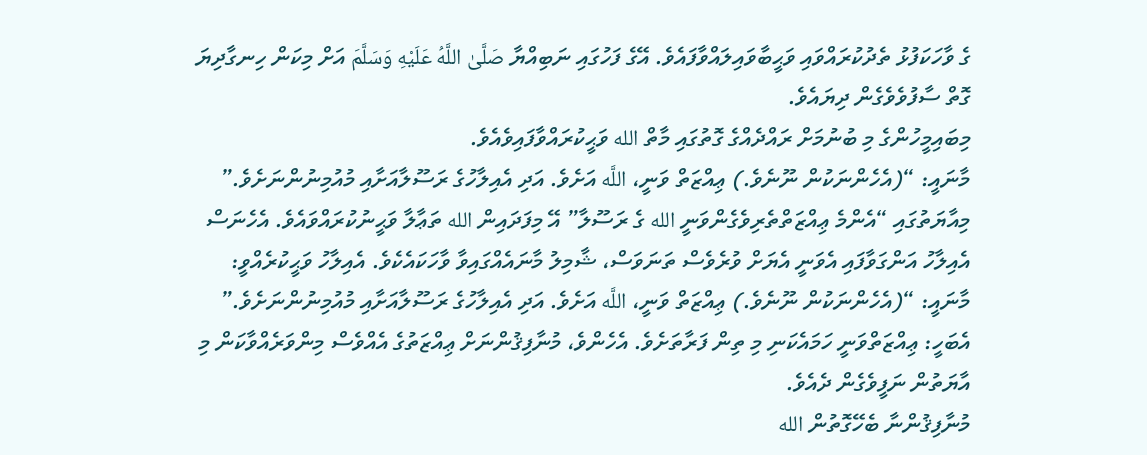ގެ ވާހަކަފުޅު ތެދުކުރައްވައި ވަޙީބާވައިލައްވާފައެވެ. އޭގެ ފަހުގައި ނަބިއްޔާ صَلَّىٰ اللَّهُ عَلَيْهِ وَسَلَّمَ އަށް މިކަން ހިނގާދިޔަ ގޮތް ސާފުވެވެގެން ދިޔައެވެ.
މިބައިމީހުންގެ މި ބުނުމަށް ރައްދެއްގެ ގޮތުގައި މާތް الله ވަޙީކުރައްވާފައިވެއެވެ.
މާނައީ: “(އެހެންނަކުން ނޫނެވެ.) ޢިއްޒަތް ވަނީ، اللَّه އަށެވެ. އަދި އެއިލާހުގެ ރަސޫލާއަށާއި މުއުމިނުންނަށެވެ.”
މިއާޔަތުގައި “އެންމެ ޢިއްޒަތްތެރިވެގެންވަނީ الله ގެ ރަސޫލާ” އޭ މިފަދައިން الله ތަޢާލާ ވަޙީނުކުރައްވައެވެ. އެހެނަސް އެއިލާހު އަންގަވާފައި އެވަނީ އެޔަށް ވުރެވެސް ތަނަވަސް، ޝާމިލު މާނައެއްގައިވާ ވާހަކައެކެވެ. އެއިލާހު ވަޙީކުރެއްވީ:
މާނައީ: “(އެހެންނަކުން ނޫނެވެ.) ޢިއްޒަތް ވަނީ، اللَّه އަށެވެ. އަދި އެއިލާހުގެ ރަސޫލާއަށާއި މުއުމިނުންނަށެވެ.”
އެބަހީ: ޢިއްޒަތްވަނީ ހަމައެކަނި މި ތިން ފަރާތަށެވެ. އެހެންވެ، މުނާފިޤުންނަށް ޢިއްޒަތުގެ އެއްވެސް މިންވަރެއްވާކަން މި އާޔަތުން ނަފީވެގެން ދެއެވެ.
މުނާފިޤުންނާ ބެހޭގޮތުން الله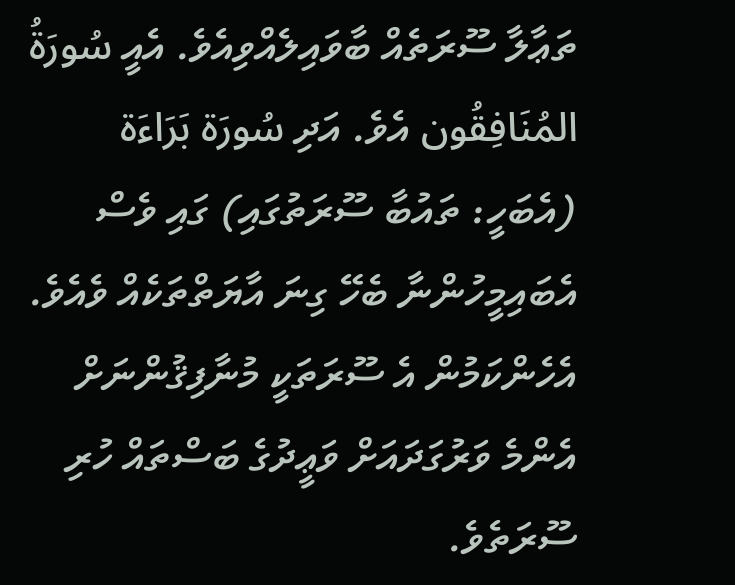ތަޢާލާ ސޫރަތެއް ބާވައިލެއްވިއެވެ. އެއީ سُورَةُ المُنَافِقُون އެވެ. އަދި سُورَة بَرَاءَة (އެބަހީ: ތައުބާ ސޫރަތުގައި) ގައި ވެސް އެބައިމީހުންނާ ބެހޭ ގިނަ އާޔަތްތަކެއް ވެއެވެ. އެހެންކަމުން އެ ސޫރަތަކީ މުނާފިޤުންނަށް އެންމެ ވަރުގަދައަށް ވަޢީދުގެ ބަސްތައް ހުރި ސޫރަތެވެ.